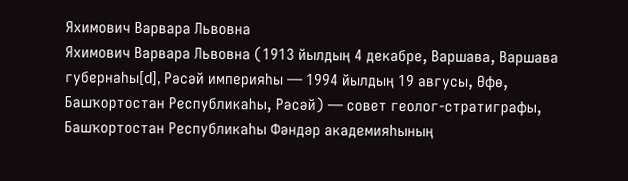Яхимович Варвара Львовна
Яхимович Варвара Львовна (1913 йылдың 4 декабре, Варшава, Варшава губернаһы[d], Рәсәй империяһы — 1994 йылдың 19 авгусы, Өфө, Башҡортостан Республикаhы, Рәсәй) — совет геолог-стратиграфы, Башҡортостан Республикаһы Фәндәр академияһының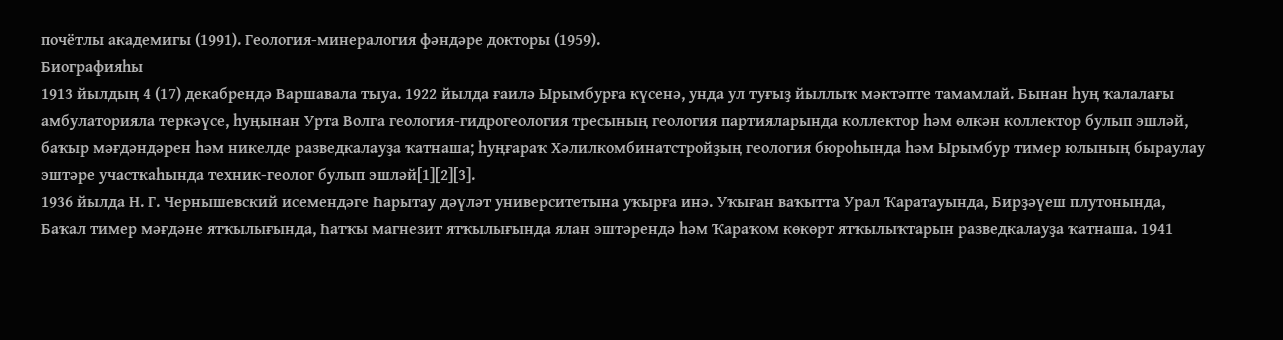почётлы академигы (1991). Геология‑минералогия фәндәре докторы (1959).
Биографияһы
1913 йылдың 4 (17) декабрендә Варшавала тыуа. 1922 йылда ғаилә Ырымбурға күсенә, унда ул туғыҙ йыллыҡ мәктәпте тамамлай. Бынан һуң ҡалалағы амбулаторияла теркәүсе, һуңынан Урта Волга геология-гидрогеология тресының геология партияларында коллектор һәм өлкән коллектор булып эшләй, баҡыр мәғдәндәрен һәм никелде разведкалауҙа ҡатнаша; һуңғараҡ Хәлилкомбинатстройҙың геология бюроһында һәм Ырымбур тимер юлының быраулау эштәре участкаһында техник-геолог булып эшләй[1][2][3].
1936 йылда Н. Г. Чернышевский исемендәге Һарытау дәүләт университетына уҡырға инә. Уҡыған ваҡытта Урал Ҡаратауында, Бирҙәүеш плутонында, Баҡал тимер мәғдәне ятҡылығында, Һатҡы магнезит ятҡылығында ялан эштәрендә һәм Ҡараҡом көкөрт ятҡылыҡтарын разведкалауҙа ҡатнаша. 1941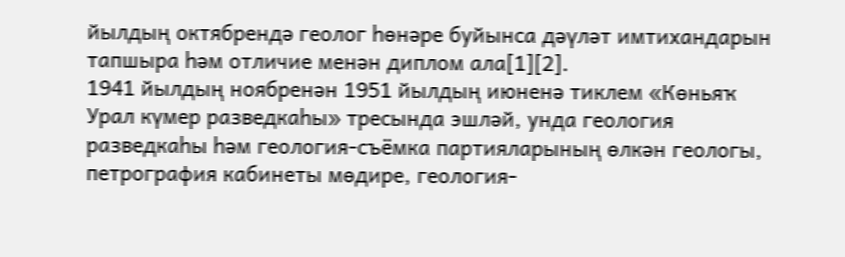йылдың октябрендә геолог һөнәре буйынса дәүләт имтихандарын тапшыра һәм отличие менән диплом ала[1][2].
1941 йылдың ноябренән 1951 йылдың июненә тиклем «Көньяҡ Урал күмер разведкаһы» тресында эшләй, унда геология разведкаһы һәм геология-съёмка партияларының өлкән геологы, петрография кабинеты мөдире, геология-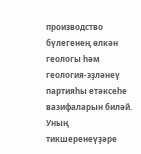производство бүлегенең өлкән геологы һәм геология-эҙләнеү партияһы етәксеһе вазифаларын биләй. Уның тикшеренеүҙәре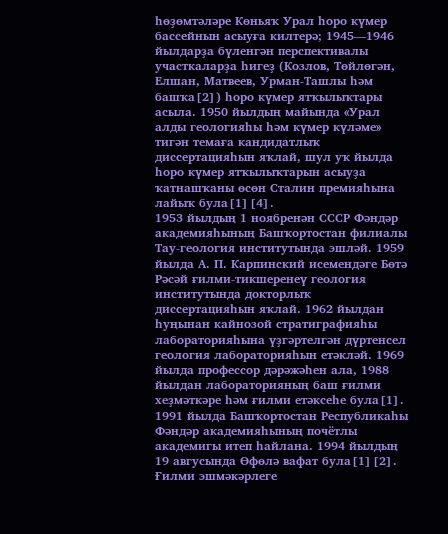һөҙөмтәләре Көньяҡ Урал һоро күмер бассейнын асыуға килтерә; 1945—1946 йылдарҙа бүленгән перспективалы участкаларҙа һигеҙ (Козлов, Төйлөгән, Елшан, Матвеев, Урман-Ташлы һәм башҡа[2]) һоро күмер ятҡылыҡтары асыла. 1950 йылдың майында «Урал алды геологияһы һәм күмер күләме» тигән темаға кандидатлыҡ диссертацияһын яҡлай, шул уҡ йылда һоро күмер ятҡылыҡтарын асыуҙа ҡатнашҡаны өсөн Сталин премияһына лайыҡ була[1][4].
1953 йылдың 1 ноябренән СССР Фәндәр академияһының Башҡортостан филиалы Тау-геология институтында эшләй. 1959 йылда А. П. Карпинский исемендәге Бөтә Рәсәй ғилми-тикшеренеү геология институтында докторлыҡ диссертацияһын яҡлай. 1962 йылдан һуңынан кайнозой стратиграфияһы лабораторияһына үҙгәртелгән дүртенсел геология лабораторияһын етәкләй. 1969 йылда профессор дәрәжәһен ала, 1988 йылдан лабораторияның баш ғилми хеҙмәткәре һәм ғилми етәксеһе була[1].
1991 йылда Башҡортостан Республикаһы Фәндәр академияһының почётлы академигы итеп һайлана. 1994 йылдың 19 авгусында Өфөлә вафат була[1][2].
Ғилми эшмәкәрлеге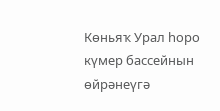Көньяҡ Урал һоро күмер бассейнын өйрәнеүгә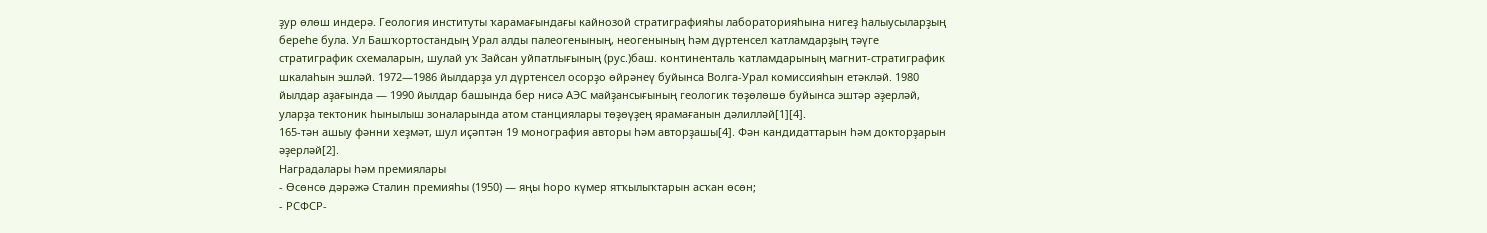ҙур өлөш индерә. Геология институты ҡарамағындағы кайнозой стратиграфияһы лабораторияһына нигеҙ һалыусыларҙың береһе була. Ул Башҡортостандың Урал алды палеогенының, неогенының һәм дүртенсел ҡатламдарҙың тәүге стратиграфик схемаларын, шулай уҡ Зайсан уйпатлығының (рус.)баш. континенталь ҡатламдарының магнит-стратиграфик шкалаһын эшләй. 1972—1986 йылдарҙа ул дүртенсел осорҙо өйрәнеү буйынса Волга-Урал комиссияһын етәкләй. 1980 йылдар аҙағында — 1990 йылдар башында бер нисә АЭС майҙансығының геологик төҙөлөшө буйынса эштәр әҙерләй, уларҙа тектоник һынылыш зоналарында атом станциялары төҙөүҙең ярамағанын дәлилләй[1][4].
165-тән ашыу фәнни хеҙмәт, шул иҫәптән 19 монография авторы һәм авторҙашы[4]. Фән кандидаттарын һәм докторҙарын әҙерләй[2].
Наградалары һәм премиялары
- Өсөнсө дәрәжә Сталин премияһы (1950) — яңы һоро күмер ятҡылыҡтарын асҡан өсөн;
- РСФСР-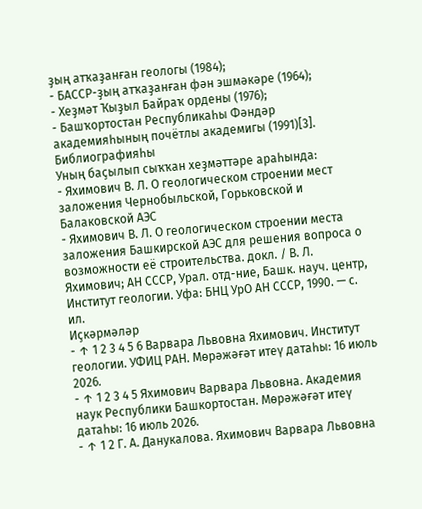ҙың атҡаҙанған геологы (1984);
- БАССР-ҙың атҡаҙанған фән эшмәкәре (1964);
- Хеҙмәт Ҡыҙыл Байраҡ ордены (1976);
- Башҡортостан Республикаһы Фәндәр академияһының почётлы академигы (1991)[3].
Библиографияһы
Уның баҫылып сыҡҡан хеҙмәттәре араһында:
- Яхимович В. Л. О геологическом строении мест заложения Чернобыльской, Горьковской и Балаковской АЭС
- Яхимович В. Л. О геологическом строении места заложения Башкирской АЭС для решения вопроса о возможности её строительства. докл. / В. Л. Яхимович; АН СССР, Урал. отд-ние, Башк. науч. центр, Институт геологии. Уфа: БНЦ УрО АН СССР, 1990. — с. ил.
Иҫкәрмәләр
- ↑ 1 2 3 4 5 6 Варвара Львовна Яхимович. Институт геологии. УФИЦ РАН. Мөрәжәғәт итеү датаһы: 16 июль 2026.
- ↑ 1 2 3 4 5 Яхимович Варвара Львовна. Академия наук Республики Башкортостан. Мөрәжәғәт итеү датаһы: 16 июль 2026.
- ↑ 1 2 Г. А. Данукалова. Яхимович Варвара Львовна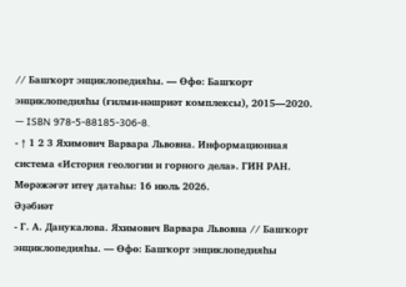// Башҡорт энциклопедияһы. — Өфө: Башҡорт энциклопедияһы (ғилми-нәшриәт комплексы), 2015—2020. — ISBN 978-5-88185-306-8.
- ↑ 1 2 3 Яхимович Варвара Львовна. Информационная система «История геологии и горного дела». ГИН РАН. Мөрәжәғәт итеү датаһы: 16 июль 2026.
Әҙәбиәт
- Г. А. Данукалова. Яхимович Варвара Львовна // Башҡорт энциклопедияһы. — Өфө: Башҡорт энциклопедияһы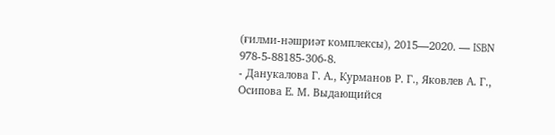(ғилми-нәшриәт комплексы), 2015—2020. — ISBN 978-5-88185-306-8.
- Данукалова Г. А., Курманов Р. Г., Яковлев А. Г., Осипова Е. М. Выдающийся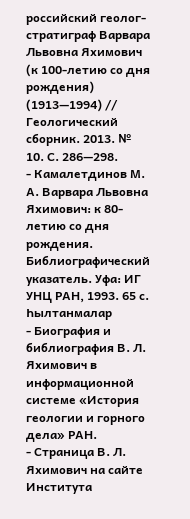российский геолог-стратиграф Варвара Львовна Яхимович (к 100-летию со дня рождения) (1913—1994) // Геологический сборник. 2013. № 10. С. 286—298.
- Камалетдинов М. А. Варвара Львовна Яхимович: к 80-летию со дня рождения. Библиографический указатель. Уфа: ИГ УНЦ РАН, 1993. 65 с.
Һылтанмалар
- Биография и библиография В. Л. Яхимович в информационной системе «История геологии и горного дела» РАН.
- Страница В. Л. Яхимович на сайте Института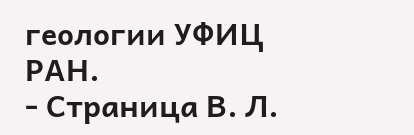геологии УФИЦ РАН.
- Страница В. Л.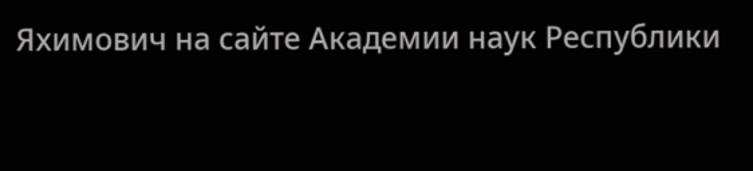Яхимович на сайте Академии наук Республики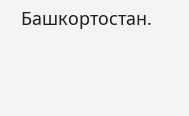Башкортостан.